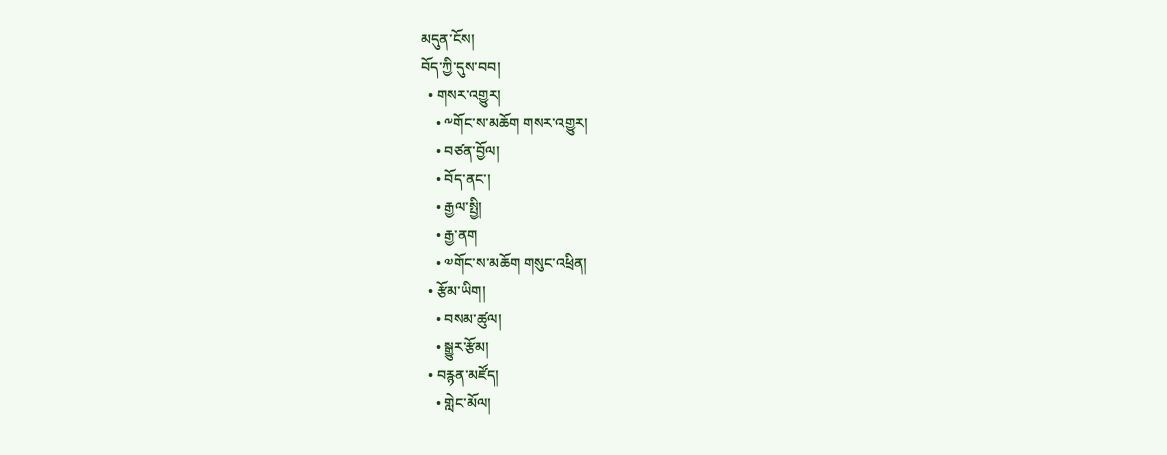མདུན་ངོས།
བོད་ཀྱི་དུས་བབ།
  • གསར་འགྱུར།
    • ༸གོང་ས་མཆོག གསར་འགྱུར།
    • བཙན་བྱོལ།
    • བོད་ནང་།
    • རྒྱལ་སྤྱི།
    • རྒྱ་ནག
    • ༧གོང་ས་མཆོག གསུང་འཕྲིན།
  • རྩོམ་ཡིག།
    • བསམ་ཚུལ།
    • སྒྱུར་རྩོམ།
  • བརྙན་མཛོད།
    • གླེང་མོལ།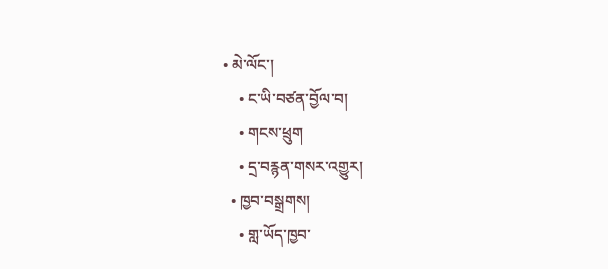• མེ་ལོང་།
    • ང་ཡི་བཙན་བྱོལ་བ།
    • གངས་ཕྲུག
    • དྲ་བརྙན་གསར་འགྱུར།
  • ཁྱབ་བསྒྲགས།
    • གླ་ཡོད་ཁྱབ་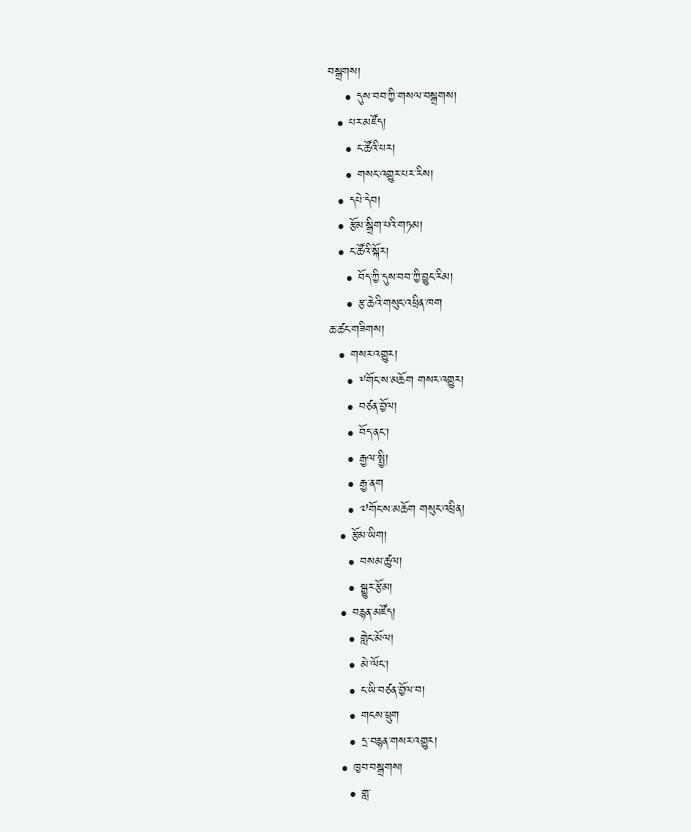བསྒྲགས།
    • དུས་བབ་ཀྱི་གསལ་བསྒྲགས།
  • པར་མཛོད།
    • ང་ཚོའི་པར།
    • གསང་འགྱུར་པར་རིས།
  • དཔེ་དེབ།
  • རྩོམ་སྒྲིག་པའི་གཏམ།
  • ང་ཚོའི་སྐོར།
    • བོད་ཀྱི་དུས་བབ་ཀྱི་བྱུང་རིམ།
    • རྩ་ཆེའི་གསུང་འཕྲིན་ཁག
ཆ་ཚང་གཟིགས།
  • གསར་འགྱུར།
    • ༸གོང་ས་མཆོག གསར་འགྱུར།
    • བཙན་བྱོལ།
    • བོད་ནང་།
    • རྒྱལ་སྤྱི།
    • རྒྱ་ནག
    • ༧གོང་ས་མཆོག གསུང་འཕྲིན།
  • རྩོམ་ཡིག།
    • བསམ་ཚུལ།
    • སྒྱུར་རྩོམ།
  • བརྙན་མཛོད།
    • གླེང་མོལ།
    • མེ་ལོང་།
    • ང་ཡི་བཙན་བྱོལ་བ།
    • གངས་ཕྲུག
    • དྲ་བརྙན་གསར་འགྱུར།
  • ཁྱབ་བསྒྲགས།
    • གླ་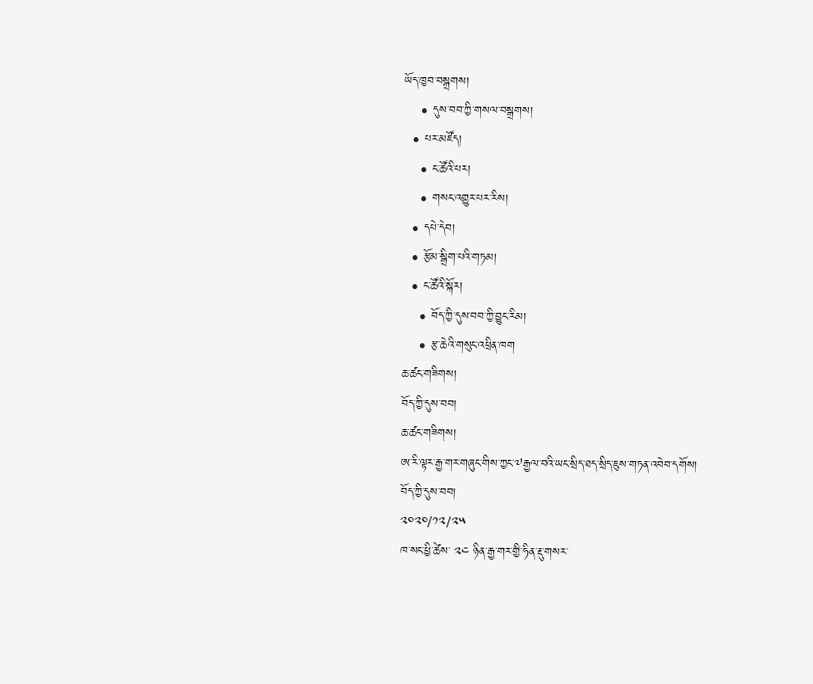ཡོད་ཁྱབ་བསྒྲགས།
    • དུས་བབ་ཀྱི་གསལ་བསྒྲགས།
  • པར་མཛོད།
    • ང་ཚོའི་པར།
    • གསང་འགྱུར་པར་རིས།
  • དཔེ་དེབ།
  • རྩོམ་སྒྲིག་པའི་གཏམ།
  • ང་ཚོའི་སྐོར།
    • བོད་ཀྱི་དུས་བབ་ཀྱི་བྱུང་རིམ།
    • རྩ་ཆེའི་གསུང་འཕྲིན་ཁག
ཆ་ཚང་གཟིགས།
བོད་ཀྱི་དུས་བབ།
ཆ་ཚང་གཟིགས།
ཨ་རི་ལྟར་རྒྱ་གར་གཞུང་གིས་ཀྱང་༧རྒྱལ་བའི་ཡང་སྲིད་ཐད་སྲིད་ཇུས་གཏན་འབེབ་དགོས།
བོད་ཀྱི་དུས་བབ།
༢༠༢༠/༡༢/༢༥
ཁ་སང་ཕྱི་ཚེས་ ༢༤ ཉིན་རྒྱ་གར་གྱི་ཧིན་རྡུ་གསར་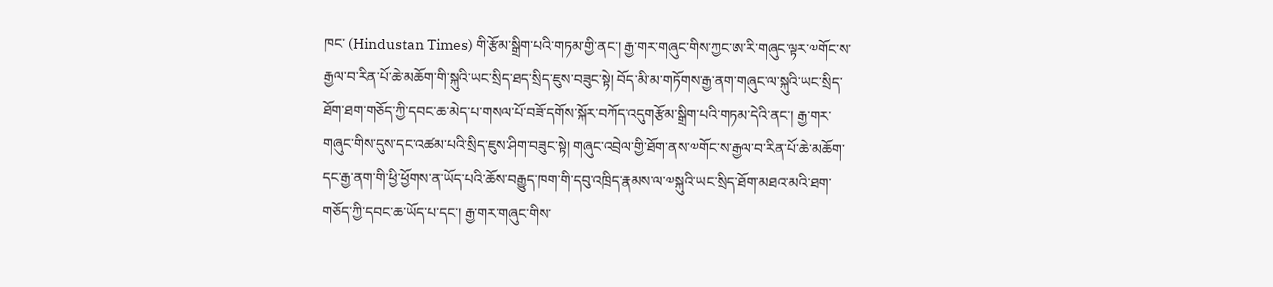ཁང་ (Hindustan Times) གི་རྩོམ་སྒྲིག་པའི་གཏམ་གྱི་ནང་། རྒྱ་གར་གཞུང་གིས་ཀྱང་ཨ་རི་གཞུང་ལྟར་༧གོང་ས་རྒྱལ་བ་རིན་པོ་ཆེ་མཆོག་གི་སྐུའི་ཡང་སྲིད་ཐད་སྲིད་ཇུས་བཟུང་སྟེ། བོད་མི་མ་གཏོགས་རྒྱ་ནག་གཞུང་ལ་སྐུའི་ཡང་སྲིད་ཐོག་ཐག་གཅོད་ཀྱི་དབང་ཆ་མེད་པ་གསལ་པོ་བཟོ་དགོས་སྐོར་བཀོད་འདུགརྩོམ་སྒྲིག་པའི་གཏམ་དེའི་ནང་། རྒྱ་གར་གཞུང་གིས་དུས་དང་འཚམ་པའི་སྲིད་ཇུས་ཤིག་བཟུང་སྟེ། གཞུང་འབྲེལ་གྱི་ཐོག་ནས་༧གོང་ས་རྒྱལ་བ་རིན་པོ་ཆེ་མཆོག་དང་རྒྱ་ནག་གི་ཕྱི་ཕྱོགས་ན་ཡོད་པའི་ཆོས་བརྒྱུད་ཁག་གི་དབུ་འཁྲིད་རྣམས་ལ་༧སྐུའི་ཡང་སྲིད་ཐོག་མཐའ་མའི་ཐག་གཅོད་ཀྱི་དབང་ཆ་ཡོད་པ་དང་། རྒྱ་གར་གཞུང་གིས་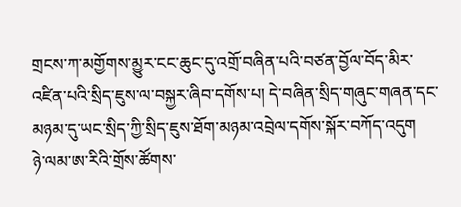གྲངས་ཀ་མགྱོགས་མྱུར་ངང་ཆུང་དུ་འགྲོ་བཞིན་པའི་བཙན་བྱོལ་བོད་མིར་འཛིན་པའི་སྲིད་ཇུས་ལ་བསྐྱར་ཞིབ་དགོས་པ། དེ་བཞིན་སྲིད་གཞུང་གཞན་དང་མཉམ་དུ་ཡང་སྲིད་ཀྱི་སྲིད་ཇུས་ཐོག་མཉམ་འབྲེལ་དགོས་སྐོར་བཀོད་འདུག
ཉེ་ལམ་ཨ་རིའི་གྲོས་ཚོགས་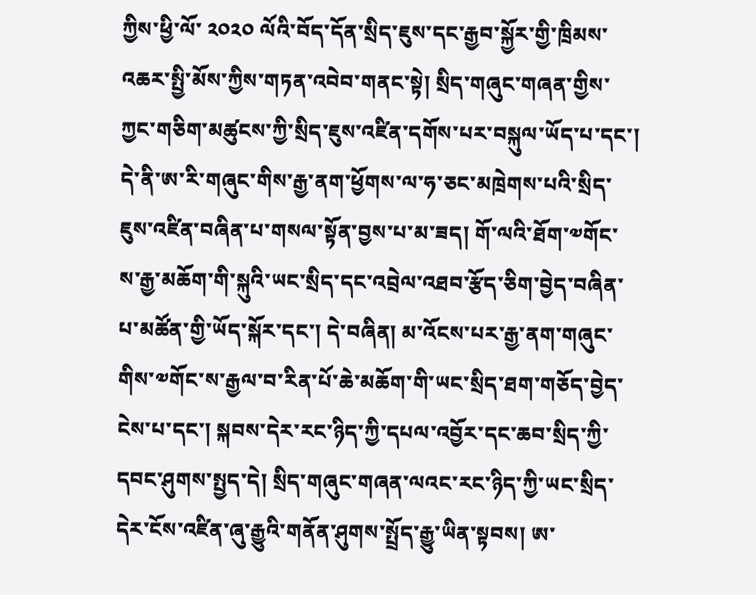ཀྱིས་ཕྱི་ལོ་ ༢༠༢༠ ལོའི་བོད་དོན་སྲིད་ཇུས་དང་རྒྱབ་སྐྱོར་གྱི་ཁྲིམས་འཆར་སྤྱི་མོས་ཀྱིས་གཏན་འབེབ་གནང་སྟེ། སྲིད་གཞུང་གཞན་གྱིས་ཀྱང་གཅིག་མཚུངས་ཀྱི་སྲིད་ཇུས་འཛིན་དགོས་པར་བསྐུལ་ཡོད་པ་དང་། དེ་ནི་ཨ་རི་གཞུང་གིས་རྒྱ་ནག་ཕྱོགས་ལ་ཧ་ཅང་མཁྲེགས་པའི་སྲིད་ཇུས་འཛིན་བཞིན་པ་གསལ་སྟོན་བྱས་པ་མ་ཟད། གོ་ལའི་ཐོག་༧གོང་ས་རྒྱ་མཆོག་གི་སྐུའི་ཡང་སྲིད་དང་འབྲེལ་འཐབ་རྩོད་ཅིག་བྱེད་བཞིན་པ་མཚོན་གྱི་ཡོད་སྐོར་དང་། དེ་བཞིན། མ་འོངས་པར་རྒྱ་ནག་གཞུང་གིས་༧གོང་ས་རྒྱལ་བ་རིན་པོ་ཆེ་མཆོག་གི་ཡང་སྲིད་ཐག་གཅོད་བྱེད་ངེས་པ་དང་། སྐབས་དེར་རང་ཉིད་ཀྱི་དཔལ་འབྱོར་དང་ཆབ་སྲིད་ཀྱི་དབང་ཤུགས་སྤྱད་དེ། སྲིད་གཞུང་གཞན་ལའང་རང་ཉིད་ཀྱི་ཡང་སྲིད་དེར་ངོས་འཛིན་ཞུ་རྒྱུའི་གནོན་ཤུགས་སྤྲོད་རྒྱུ་ཡིན་སྟབས། ཨ་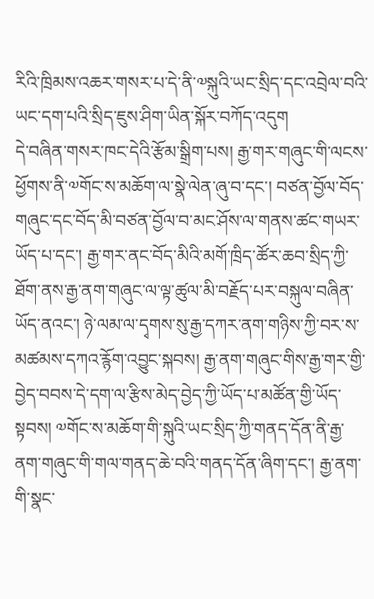རིའི་ཁྲིམས་འཆར་གསར་པ་དེ་ནི་༧སྐུའི་ཡང་སྲིད་དང་འབྲེལ་བའི་ཡང་དག་པའི་སྲིད་ཇུས་ཤིག་ཡིན་སྐོར་བཀོད་འདུག
དེ་བཞིན་གསར་ཁང་དེའི་རྩོམ་སྒྲིག་པས། རྒྱ་གར་གཞུང་གི་ལངས་ཕྱོགས་ནི་༧གོང་ས་མཆོག་ལ་སྣེ་ལེན་ཞུ་བ་དང་། བཙན་བྱོལ་བོད་གཞུང་དང་བོད་མི་བཙན་བྱོལ་བ་མང་ཤོས་ལ་གནས་ཚང་གཡར་ཡོད་པ་དང་། རྒྱ་གར་ནང་བོད་མིའི་མགོ་ཁྲིད་ཚོར་ཆབ་སྲིད་ཀྱི་ཐོག་ནས་རྒྱ་ནག་གཞུང་ལ་ལྟ་ཚུལ་མི་བརྗོད་པར་བསྐུལ་བཞིན་ཡོད་ནའང་། ཉེ་ལམ་ལ་དྭགས་སུ་རྒྱ་དཀར་ནག་གཉིས་ཀྱི་བར་ས་མཚམས་དཀའ་རྙོག་འབྱུང་སྐབས། རྒྱ་ནག་གཞུང་གིས་རྒྱ་གར་གྱི་བྱེད་བབས་དེ་དག་ལ་རྩིས་མེད་བྱེད་ཀྱི་ཡོད་པ་མཚོན་གྱི་ཡོད་སྟབས། ༧གོང་ས་མཆོག་གི་སྐུའི་ཡང་སྲིད་ཀྱི་གནད་དོན་ནི་རྒྱ་ནག་གཞུང་གི་གལ་གནད་ཆེ་བའི་གནད་དོན་ཞིག་དང་། རྒྱ་ནག་གི་སྣང་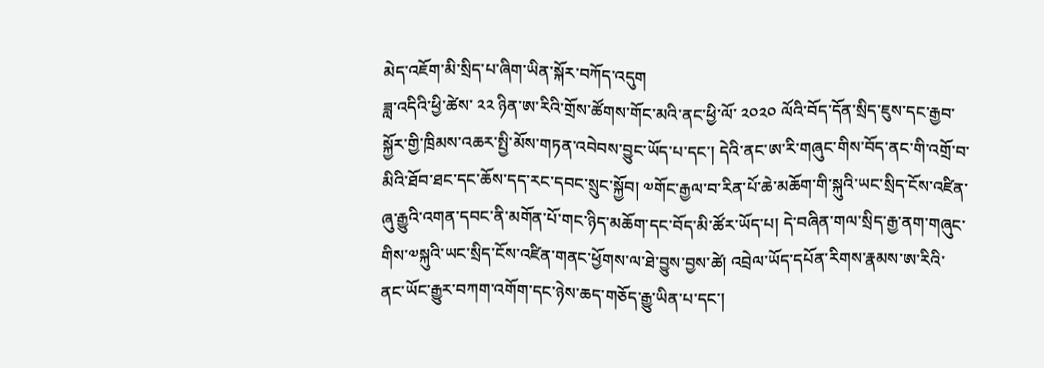མེད་འཇོག་མི་སྲིད་པ་ཞིག་ཡིན་སྐོར་བཀོད་འདུག
ཟླ་འདིའི་ཕྱི་ཚེས་ ༢༢ ཉིན་ཨ་རིའི་གྲོས་ཚོགས་གོང་མའི་ནང་ཕྱི་ལོ་ ༢༠༢༠ ལོའི་བོད་དོན་སྲིད་ཇུས་དང་རྒྱབ་སྐྱོར་གྱི་ཁྲིམས་འཆར་སྤྱི་མོས་གཏན་འབེབས་བྱུང་ཡོད་པ་དང་། དེའི་ནང་ཨ་རི་གཞུང་གིས་བོད་ནང་གི་འགྲོ་བ་མིའི་ཐོབ་ཐང་དང་ཆོས་དད་རང་དབང་སྲུང་སྐྱོབ། ༧གོང་རྒྱལ་བ་རིན་པོ་ཆེ་མཆོག་གི་སྐུའི་ཡང་སྲིད་ངོས་འཛིན་ཞུ་རྒྱུའི་འགན་དབང་ནི་མགོན་པོ་གང་ཉིད་མཆོག་དང་བོད་མི་ཚོར་ཡོད་པ། དེ་བཞིན་གལ་སྲིད་རྒྱ་ནག་གཞུང་གིས་༧སྐུའི་ཡང་སྲིད་ངོས་འཛིན་གནང་ཕྱོགས་ལ་ཐེ་བྱུས་བྱས་ཚེ། འབྲེལ་ཡོད་དཔོན་རིགས་རྣམས་ཨ་རིའི་ནང་ཡོང་རྒྱུར་བཀག་འགོག་དང་ཉེས་ཆད་གཅོད་རྒྱུ་ཡིན་པ་དང་།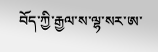བོད་ཀྱི་རྒྱལ་ས་ལྷ་སར་ཨ་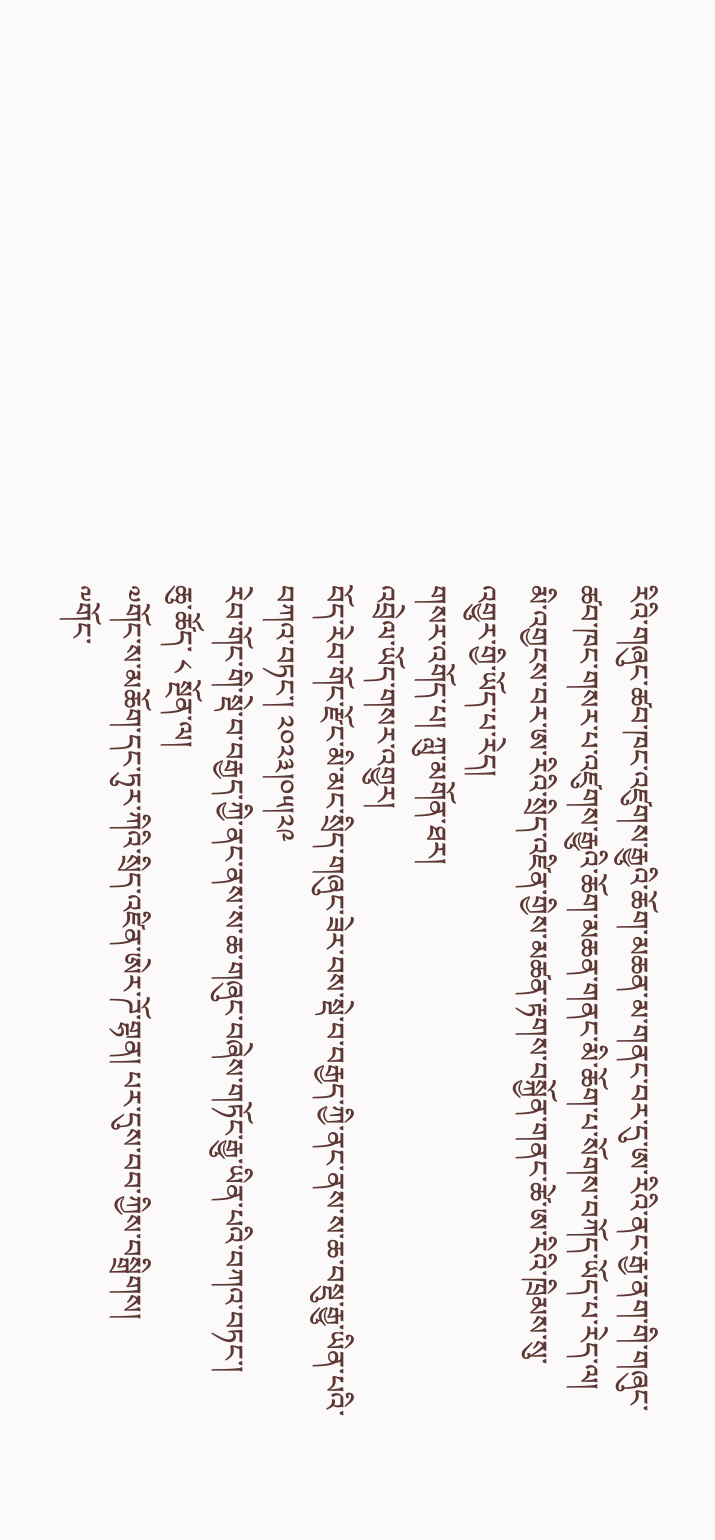རིའི་གཞུང་ཚབ་ཁང་འཛུགས་རྒྱུའི་ཆོག་མཆན་མ་གནང་བར་དུ་ཨ་རིའི་ནང་རྒྱ་ནག་གི་གཞུང་ཚབ་ཁང་གསར་པ་འཛུགས་རྒྱུའི་ཆོག་མཆན་གནང་མི་ཆོག་པ་སོགས་བཀོད་ཡོད་པ་རེད་ལ། མི་འགྱངས་བར་ཨ་རིའི་སྲིད་འཛིན་གྱིས་མཚན་རྟགས་བསྐྱོན་གནང་ཚེ་ཨ་རིའི་ཁྲིམས་སུ་འགྱུར་གྱི་ཡོད་པ་རེད།
གསར་འགོད་པ། ཀླུ་མགོན་ཐར།
འབྲེལ་ཡོད་གསར་འགྱུར།
བོད་རེབ་གོང་རྫོང་མི་མང་སྲིད་གཞུང་ཟེར་བས་སྡེ་བ་བརྒྱད་ཀྱི་ནང་ནས་ས་ཆ་བསྡུ་རྒྱུ་ཡིན་པའི་བཀའ་བཏང་། ༢༠༢༣།༠༥།༢༩
རེབ་གོང་གི་སྡེ་བ་བརྒྱད་ཀྱི་ནང་ནས་ས་ཆ་གཞུང་བཞེས་གཏོང་རྒྱུ་ཡིན་པའི་བཀའ་བཏང་།
ཆུ་ཚོད་ ༨ སྔོན་ལ།
༧གོང་ས་མཆོག་དང་ཏུར་ཀིའི་སྲིད་འཛིན་ཨེར་ཌོ་གྷན། པར་དུས་བབ་ཀྱིས་བསྒྲིགས།
༸གོང་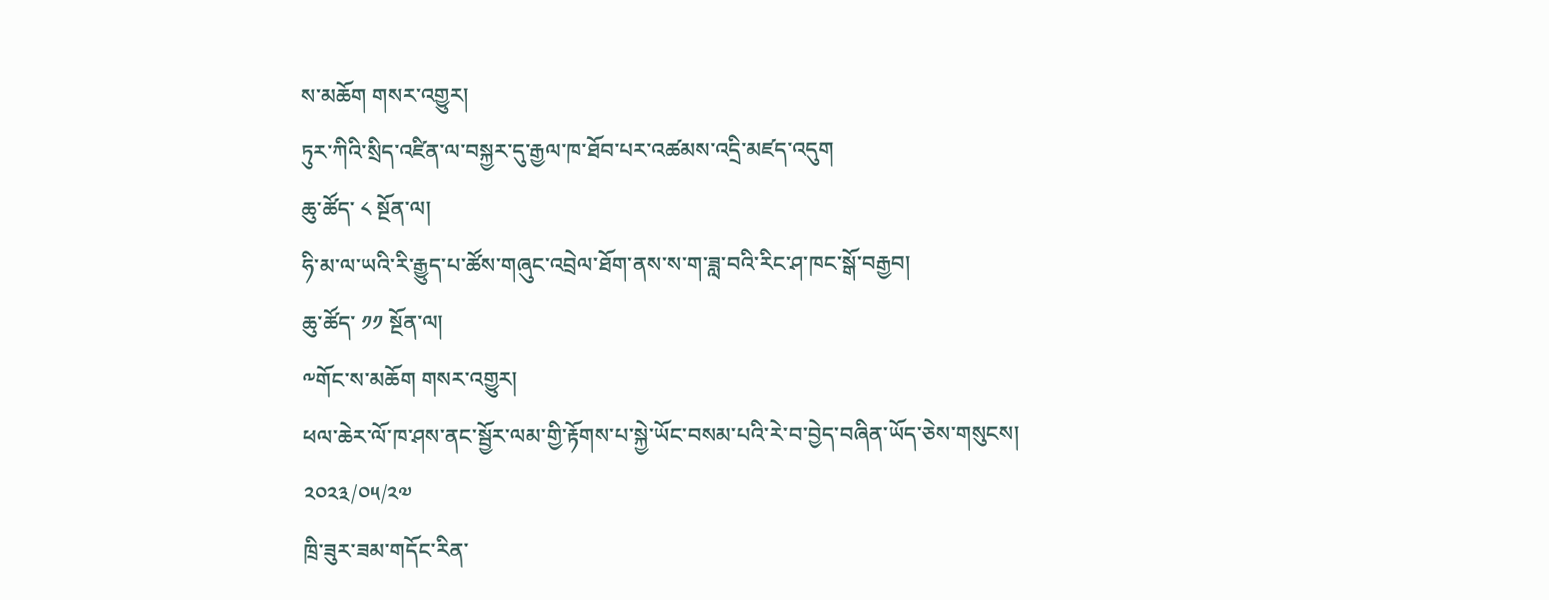ས་མཆོག གསར་འགྱུར།
ཏུར་ཀིའི་སྲིད་འཛིན་ལ་བསྐྱར་དུ་རྒྱལ་ཁ་ཐོབ་པར་འཚམས་འདྲི་མཛད་འདུག
ཆུ་ཚོད་ ༨ སྔོན་ལ།
ཧི་མ་ལ་ཡའི་རི་རྒྱུད་པ་ཚོས་གཞུང་འབྲེལ་ཐོག་ནས་ས་ག་ཟླ་བའི་རིང་ཤ་ཁང་སྒོ་བརྒྱབ།
ཆུ་ཚོད་ ༡༡ སྔོན་ལ།
༸གོང་ས་མཆོག གསར་འགྱུར།
ཕལ་ཆེར་ལོ་ཁ་ཤས་ནང་སྦྱོར་ལམ་གྱི་རྟོགས་པ་སྐྱེ་ཡོང་བསམ་པའི་རེ་བ་བྱེད་བཞིན་ཡོད་ཅེས་གསུངས།
༢༠༢༣/༠༥/༢༧
ཁྲི་ཟུར་ཟམ་གདོང་རིན་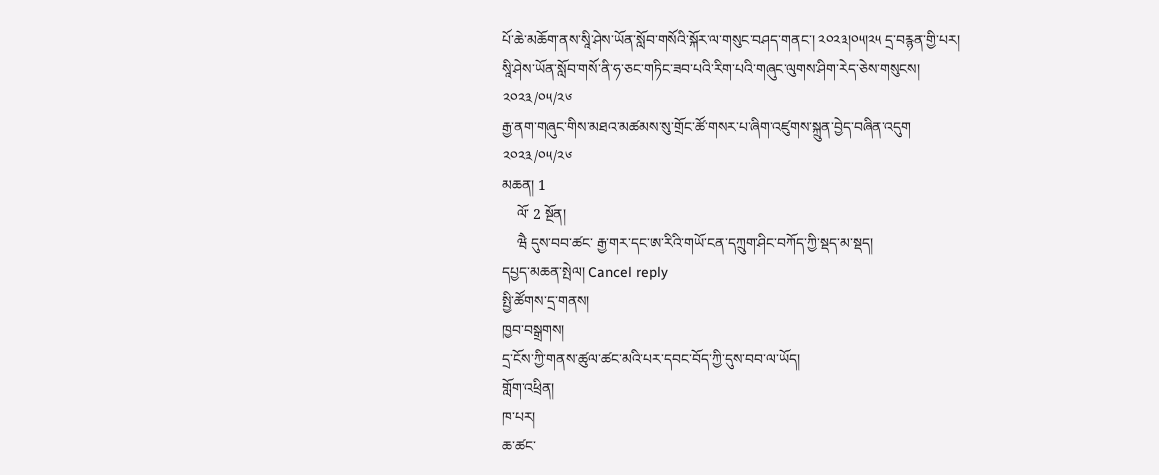པོ་ཆེ་མཆོག་ནས་སཱི་ཤེས་ཡོན་སློབ་གསོའི་སྐོར་ལ་གསུང་བཤད་གནང་། ༢༠༢༣།༠༥།༢༥ དྲ་བརྙན་གྱི་པར།
སཱི་ཤེས་ཡོན་སློབ་གསོ་ནི་ཧ་ཅང་གཏིང་ཟབ་པའི་རིག་པའི་གཞུང་ལུགས་ཤིག་རེད་ཅེས་གསུངས།
༢༠༢༣/༠༥/༢༦
རྒྱ་ནག་གཞུང་གིས་མཐའ་མཚམས་སུ་གྲོང་ཚོ་གསར་པ་ཞིག་འཛུགས་སྐྲུན་བྱེད་བཞིན་འདུག
༢༠༢༣/༠༥/༢༦
མཆན། 1
    ལོ་ 2 སྔོན།
    ཝཻ དུས་བབ་ཚང་ རྒྱ་གར་དང་ཨ་རིའི་གཡོ་ངན་དཀྲུག་ཤིང་བཀོད་ཀྱི་སྡད་མ་སྡད།
དཔྱད་མཆན་སྤེལ། Cancel reply
སྤྱི་ཚོགས་དྲ་གནས།
ཁྱབ་བསྒྲགས།
དྲ་ངོས་ཀྱི་གནས་ཚུལ་ཚང་མའི་པར་དབང་བོད་ཀྱི་དུས་བབ་ལ་ཡོད།
གློག་འཕྲིན།
ཁ་པར།
ཆ་ཚང་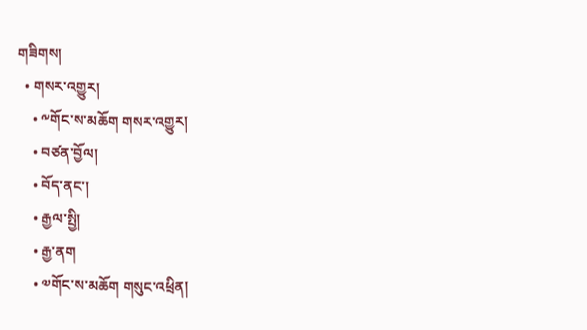གཟིགས།
  • གསར་འགྱུར།
    • ༸གོང་ས་མཆོག གསར་འགྱུར།
    • བཙན་བྱོལ།
    • བོད་ནང་།
    • རྒྱལ་སྤྱི།
    • རྒྱ་ནག
    • ༧གོང་ས་མཆོག གསུང་འཕྲིན།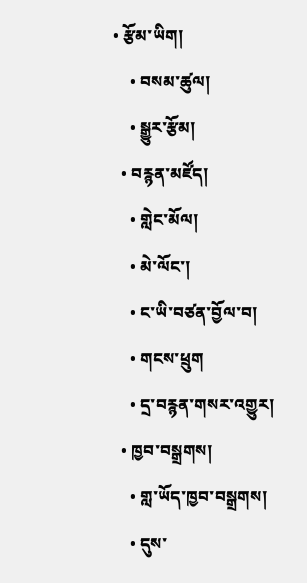• རྩོམ་ཡིག།
    • བསམ་ཚུལ།
    • སྒྱུར་རྩོམ།
  • བརྙན་མཛོད།
    • གླེང་མོལ།
    • མེ་ལོང་།
    • ང་ཡི་བཙན་བྱོལ་བ།
    • གངས་ཕྲུག
    • དྲ་བརྙན་གསར་འགྱུར།
  • ཁྱབ་བསྒྲགས།
    • གླ་ཡོད་ཁྱབ་བསྒྲགས།
    • དུས་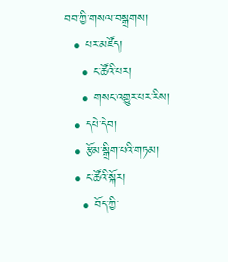བབ་ཀྱི་གསལ་བསྒྲགས།
  • པར་མཛོད།
    • ང་ཚོའི་པར།
    • གསང་འགྱུར་པར་རིས།
  • དཔེ་དེབ།
  • རྩོམ་སྒྲིག་པའི་གཏམ།
  • ང་ཚོའི་སྐོར།
    • བོད་ཀྱི་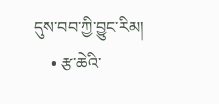དུས་བབ་ཀྱི་བྱུང་རིམ།
    • རྩ་ཆེའི་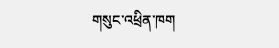གསུང་འཕྲིན་ཁག